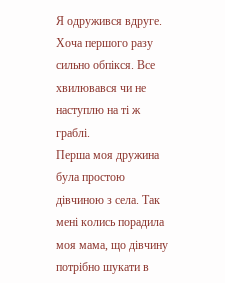Я одружився вдруге. Хоча першого разу сильно обпікся. Все хвилювався чи не наступлю на ті ж граблі.
Перша моя дружина була простою дівчиною з села. Так мені колись порадила моя мама, що дівчину потрібно шукати в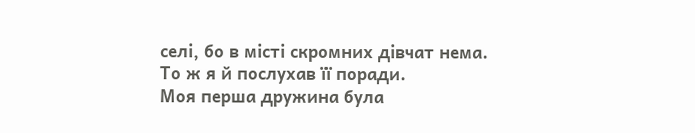селі, бо в місті скромних дівчат нема. То ж я й послухав її поради.
Моя перша дружина була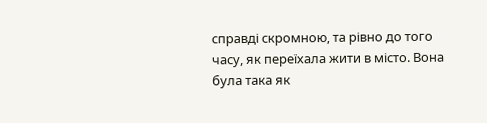справді скромною, та рівно до того часу, як переїхала жити в місто. Вона була така як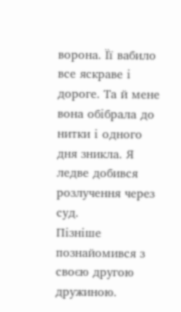ворона. Її вабило все яскраве і дороге. Та й мене вона обібрала до нитки і одного дня зникла. Я ледве добився розлучення через суд.
Пізніше познайомився з своєю другою дружиною.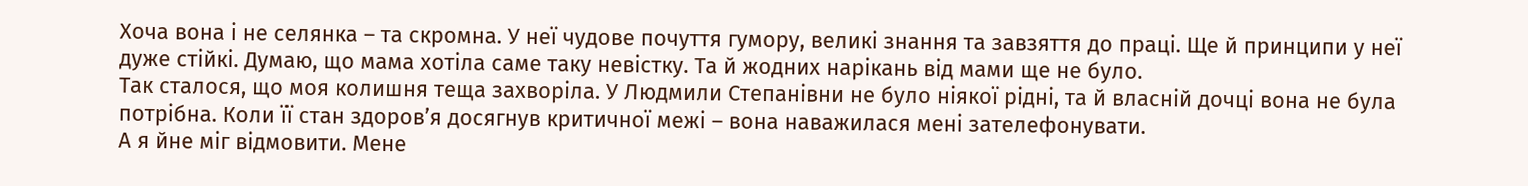Хоча вона і не селянка – та скромна. У неї чудове почуття гумору, великі знання та завзяття до праці. Ще й принципи у неї дуже стійкі. Думаю, що мама хотіла саме таку невістку. Та й жодних нарікань від мами ще не було.
Так сталося, що моя колишня теща захворіла. У Людмили Степанівни не було ніякої рідні, та й власній дочці вона не була потрібна. Коли її стан здоров’я досягнув критичної межі – вона наважилася мені зателефонувати.
А я йне міг відмовити. Мене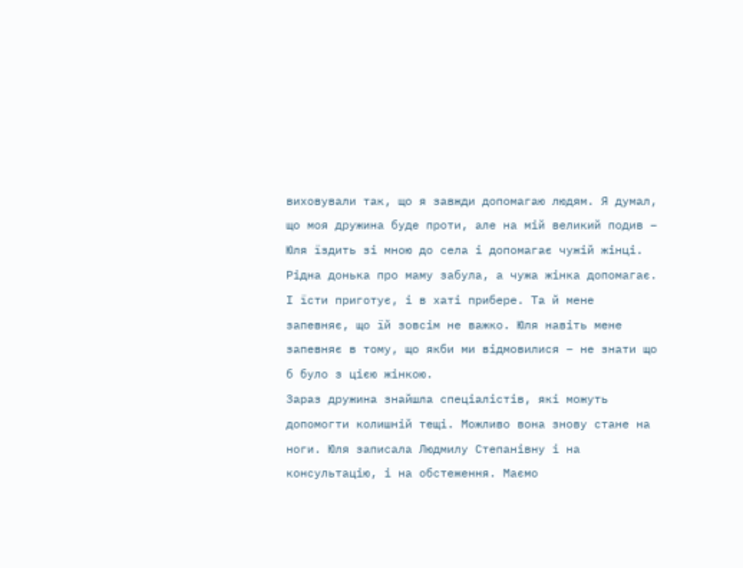виховували так, що я завжди допомагаю людям. Я думал, що моя дружина буде проти, але на мій великий подив – Юля їздить зі мною до села і допомагає чужій жінці.
Рідна донька про маму забула, а чужа жінка допомагає. І їсти приготує, і в хаті прибере. Та й мене запевняє, що їй зовсім не важко. Юля навіть мене запевняє в тому, що якби ми відмовилися – не знати що б було з цією жінкою.
Зараз дружина знайшла спеціалістів, які можуть допомогти колишній тещі. Можливо вона знову стане на ноги. Юля записала Людмилу Степанівну і на консультацію, і на обстеження. Маємо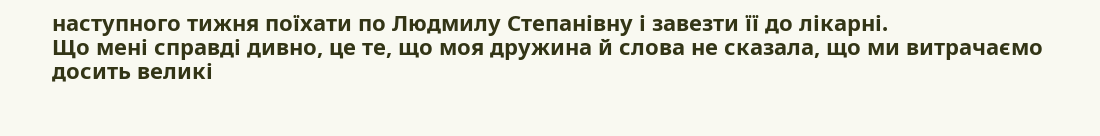наступного тижня поїхати по Людмилу Степанівну і завезти її до лікарні.
Що мені справді дивно, це те, що моя дружина й слова не сказала, що ми витрачаємо досить великі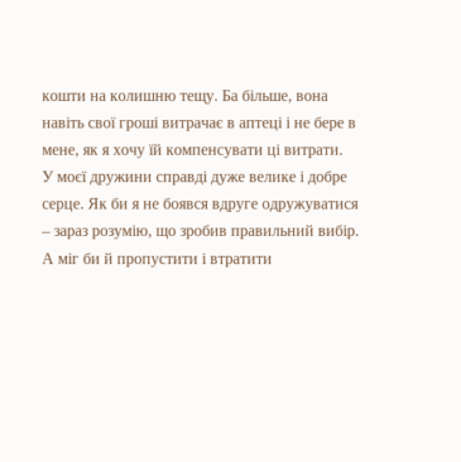кошти на колишню тещу. Ба більше, вона навіть свої гроші витрачає в аптеці і не бере в мене, як я хочу їй компенсувати ці витрати.
У моєї дружини справді дуже велике і добре серце. Як би я не боявся вдруге одружуватися – зараз розумію, що зробив правильний вибір. А міг би й пропустити і втратити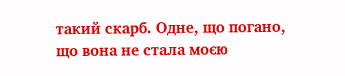такий скарб. Одне, що погано, що вона не стала моєю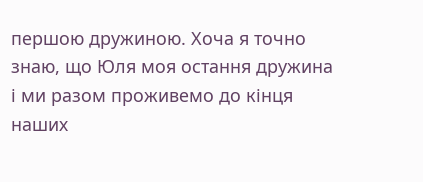першою дружиною. Хоча я точно знаю, що Юля моя остання дружина і ми разом проживемо до кінця наших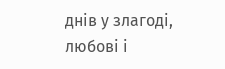днів у злагоді, любові і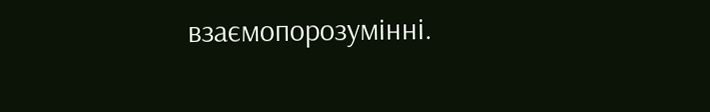взаємопорозумінні.